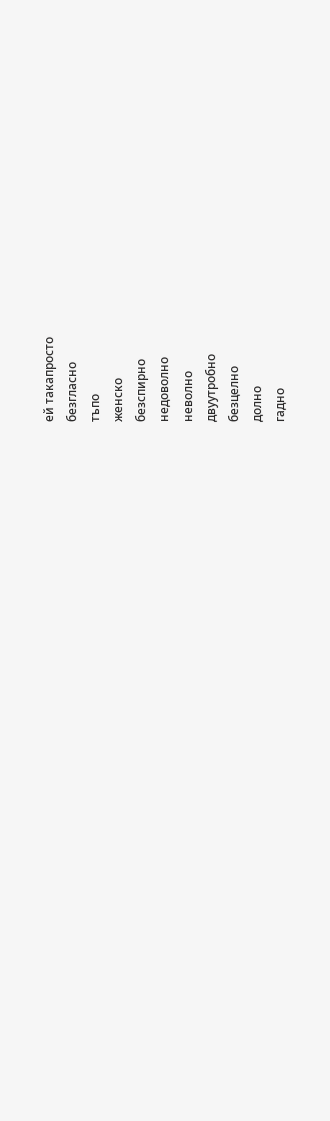ей такапросто
безгласно
тъпо
женско
безспирно
недоволно
неволно
двуутробно
безцелно
долно
гадно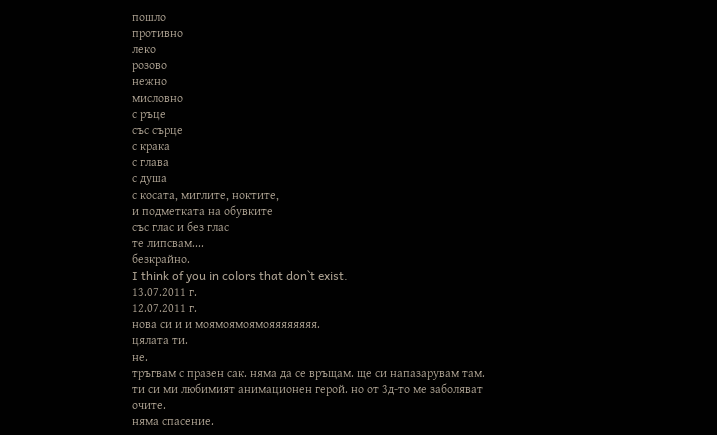пошло
противно
леко
розово
нежно
мисловно
с ръце
със сърце
с крака
с глава
с душа
с косата, миглите, ноктите,
и подметката на обувките
със глас и без глас
те липсвам....
безкрайно.
I think of you in colors that don`t exist.
13.07.2011 г.
12.07.2011 г.
нова си и и моямоямоямояяяяяяяя.
цялата ти.
не.
тръгвам с празен сак. няма да се връщам. ще си напазарувам там.
ти си ми любимият анимационен герой. но от 3д-то ме заболяват очите.
няма спасение.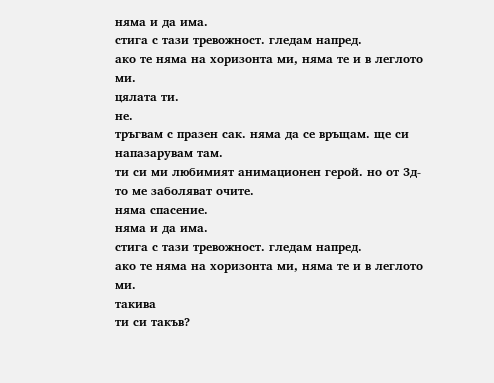няма и да има.
стига с тази тревожност. гледам напред.
ако те няма на хоризонта ми, няма те и в леглото ми.
цялата ти.
не.
тръгвам с празен сак. няма да се връщам. ще си напазарувам там.
ти си ми любимият анимационен герой. но от 3д-то ме заболяват очите.
няма спасение.
няма и да има.
стига с тази тревожност. гледам напред.
ако те няма на хоризонта ми, няма те и в леглото ми.
такива
ти си такъв?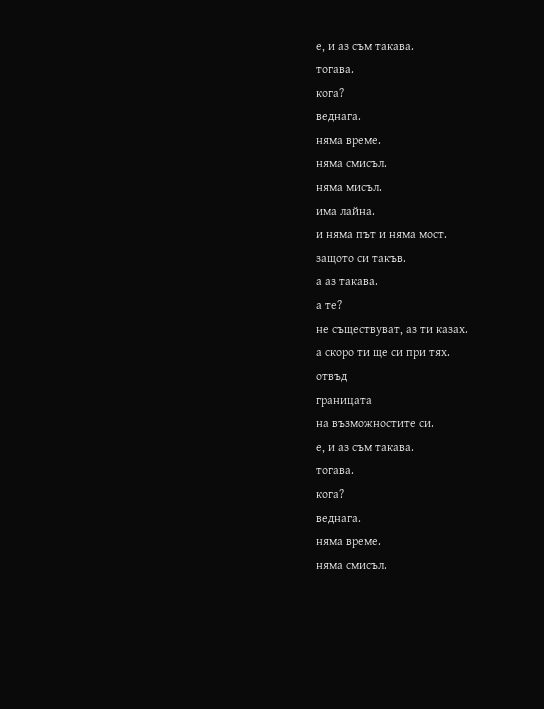е, и аз съм такава.
тогава.
кога?
веднага.
няма време.
няма смисъл.
няма мисъл.
има лайна.
и няма път и няма мост.
защото си такъв.
а аз такава.
а те?
не съществуват, аз ти казах.
а скоро ти ще си при тях.
отвъд
границата
на възможностите си.
е, и аз съм такава.
тогава.
кога?
веднага.
няма време.
няма смисъл.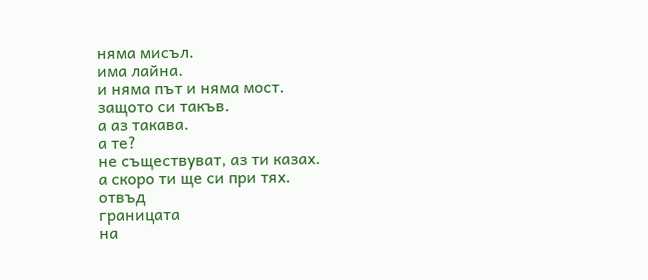няма мисъл.
има лайна.
и няма път и няма мост.
защото си такъв.
а аз такава.
а те?
не съществуват, аз ти казах.
а скоро ти ще си при тях.
отвъд
границата
на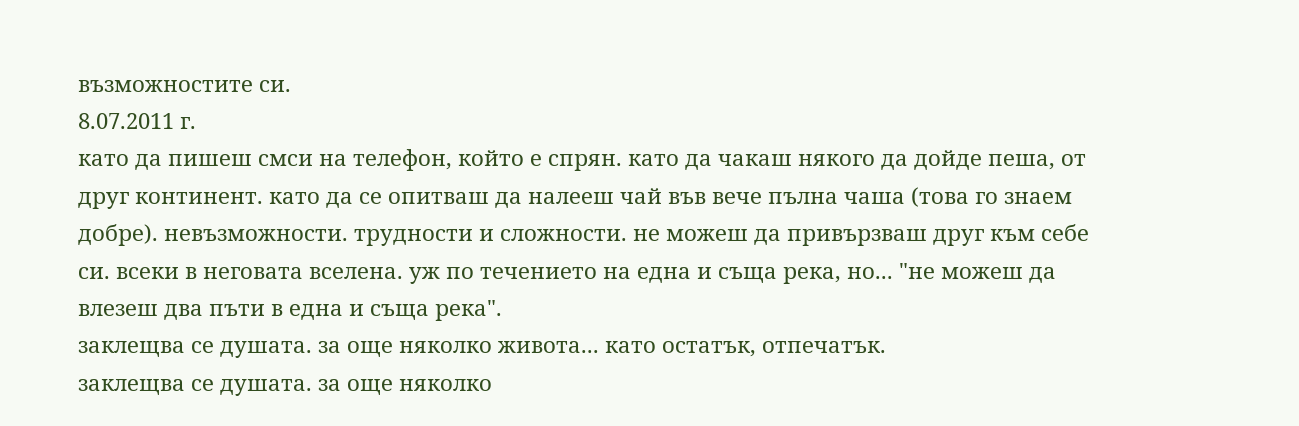възможностите си.
8.07.2011 г.
като да пишеш смси на телефон, който е спрян. като да чакаш някого да дойде пеша, от друг континент. като да се опитваш да налееш чай във вече пълна чаша (това го знаем добре). невъзможности. трудности и сложности. не можеш да привързваш друг към себе си. всеки в неговата вселена. уж по течението на една и съща река, но... "не можеш да влезеш два пъти в една и съща река".
заклещва се душата. за още няколко живота... като остатък, отпечатък.
заклещва се душата. за още няколко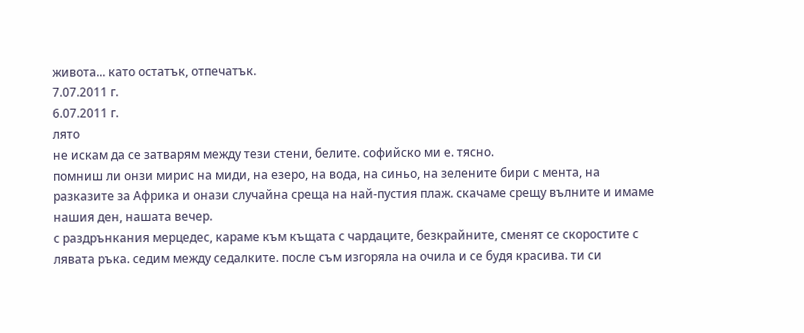живота... като остатък, отпечатък.
7.07.2011 г.
6.07.2011 г.
лято
не искам да се затварям между тези стени, белите. софийско ми е. тясно.
помниш ли онзи мирис на миди, на езеро, на вода, на синьо, на зелените бири с мента, на разказите за Африка и онази случайна среща на най-пустия плаж. скачаме срещу вълните и имаме нашия ден, нашата вечер.
с раздрънкания мерцедес, караме към къщата с чардаците, безкрайните, сменят се скоростите с лявата ръка. седим между седалките. после съм изгоряла на очила и се будя красива. ти си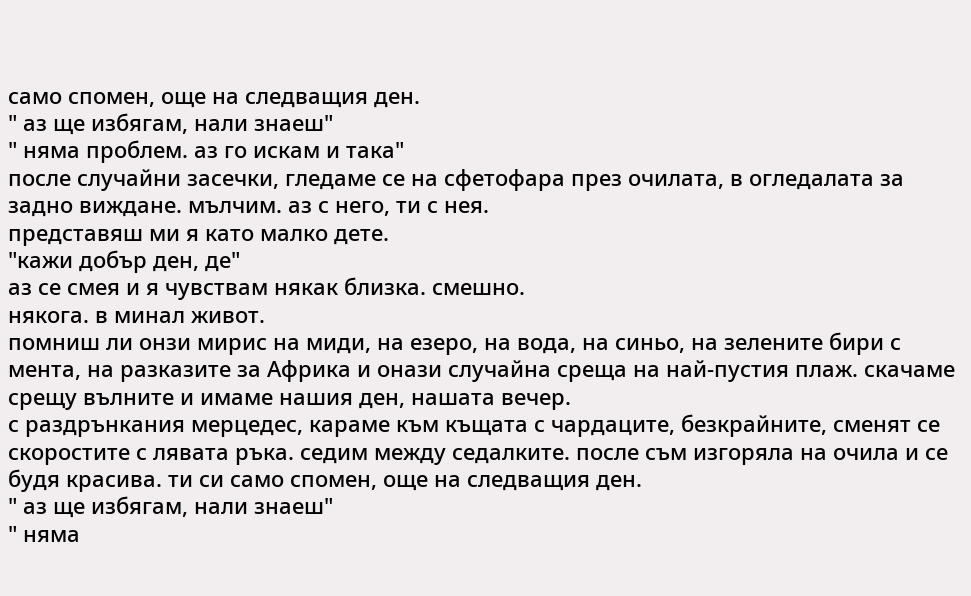само спомен, още на следващия ден.
" аз ще избягам, нали знаеш"
" няма проблем. аз го искам и така"
после случайни засечки, гледаме се на сфетофара през очилата, в огледалата за задно виждане. мълчим. аз с него, ти с нея.
представяш ми я като малко дете.
"кажи добър ден, де"
аз се смея и я чувствам някак близка. смешно.
някога. в минал живот.
помниш ли онзи мирис на миди, на езеро, на вода, на синьо, на зелените бири с мента, на разказите за Африка и онази случайна среща на най-пустия плаж. скачаме срещу вълните и имаме нашия ден, нашата вечер.
с раздрънкания мерцедес, караме към къщата с чардаците, безкрайните, сменят се скоростите с лявата ръка. седим между седалките. после съм изгоряла на очила и се будя красива. ти си само спомен, още на следващия ден.
" аз ще избягам, нали знаеш"
" няма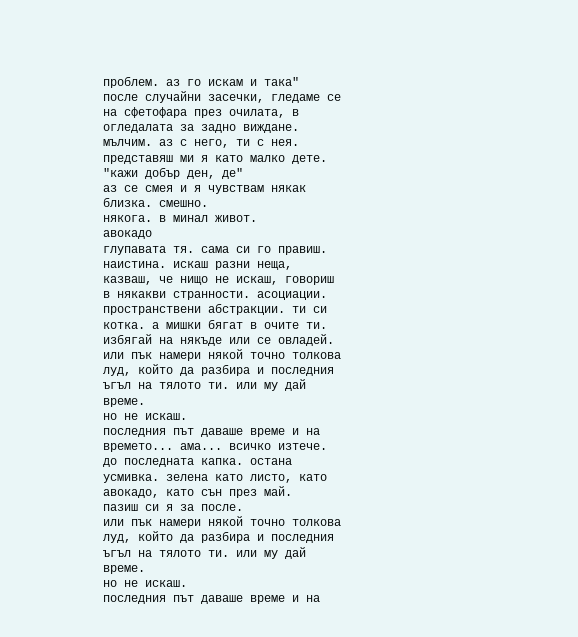проблем. аз го искам и така"
после случайни засечки, гледаме се на сфетофара през очилата, в огледалата за задно виждане. мълчим. аз с него, ти с нея.
представяш ми я като малко дете.
"кажи добър ден, де"
аз се смея и я чувствам някак близка. смешно.
някога. в минал живот.
авокадо
глупавата тя. сама си го правиш. наистина. искаш разни неща, казваш, че нищо не искаш, говориш в някакви странности. асоциации. пространствени абстракции. ти си котка. а мишки бягат в очите ти. избягай на някъде или се овладей.
или пък намери някой точно толкова луд, който да разбира и последния ъгъл на тялото ти. или му дай време.
но не искаш.
последния път даваше време и на времето... ама... всичко изтече. до последната капка. остана усмивка. зелена като листо, като авокадо, като сън през май.
пазиш си я за после.
или пък намери някой точно толкова луд, който да разбира и последния ъгъл на тялото ти. или му дай време.
но не искаш.
последния път даваше време и на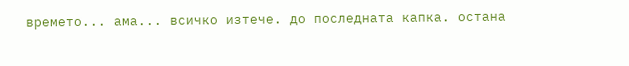времето... ама... всичко изтече. до последната капка. остана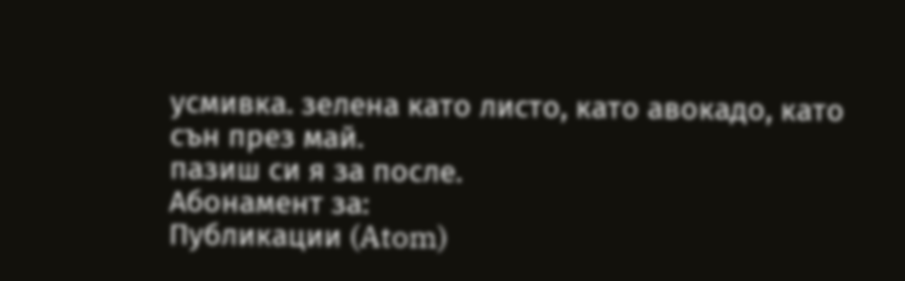усмивка. зелена като листо, като авокадо, като сън през май.
пазиш си я за после.
Абонамент за:
Публикации (Atom)